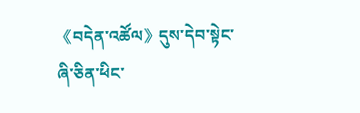《བདེན་འཚོལ》དུས་དེབ་སྟེང་ཞི་ཅིན་ཕིང་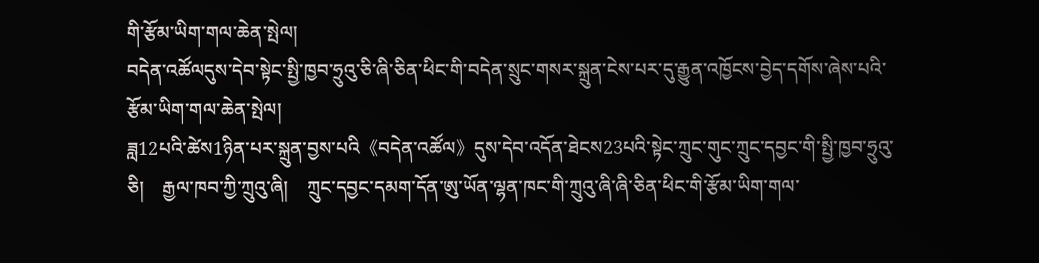གི་རྩོམ་ཡིག་གལ་ཆེན་སྤེལ།
བདེན་འཚོལདུས་དེབ་སྟེང་སྤྱི་ཁྱབ་ཧྲུའུ་ཅི་ཞི་ཅིན་ཕིང་གི་བདེན་སྲུང་གསར་སྐྲུན་ངེས་པར་དུ་རྒྱུན་འཁྱོངས་བྱེད་དགོས་ཞེས་པའི་རྩོམ་ཡིག་གལ་ཆེན་སྤེལ།
ཟླ12པའི་ཚེས1ཉིན་པར་སྐྲུན་བྱས་པའི《བདེན་འཚོལ》དུས་དེབ་འདོན་ཐེངས23པའི་སྟེང་ཀྲུང་གུང་ཀྲུང་དབྱང་གི་སྤྱི་ཁྱབ་ཧྲུའུ་ཅི།    རྒྱལ་ཁབ་ཀྱི་ཀྲུའུ་ཞི།    ཀྲུང་དབྱང་དམག་དོན་ཨུ་ཡོན་ལྷན་ཁང་གི་ཀྲུའུ་ཞི་ཞི་ཅིན་ཕིང་གི་རྩོམ་ཡིག་གལ་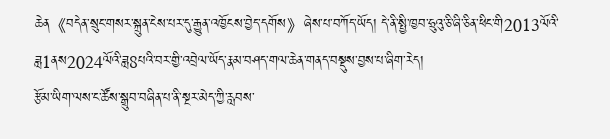ཆེན《བདེན་སྲུང་གསར་སྐྲུན་ངེས་པར་དུ་རྒྱུན་འཁྱོངས་བྱེད་དགོས》ཞེས་པ་བཀོད་ཡོད། དེ་ནི་སྤྱི་ཁྱབ་ཧྲུའུ་ཅི་ཞི་ཅིན་ཕིང་གི2013ལོའི་ཟླ1ནས2024ལོའི་ཟླ8པའི་བར་གྱི་འབྲེལ་ཡོད་རྣམ་བཤད་གལ་ཆེན་གནད་བསྡུས་བྱས་པ་ཞིག་རེད།
རྩོམ་ཡིག་ལས་ང་ཚོས་སྒྲུབ་བཞིན་པ་ནི་སྔར་མེད་ཀྱི་རླབས་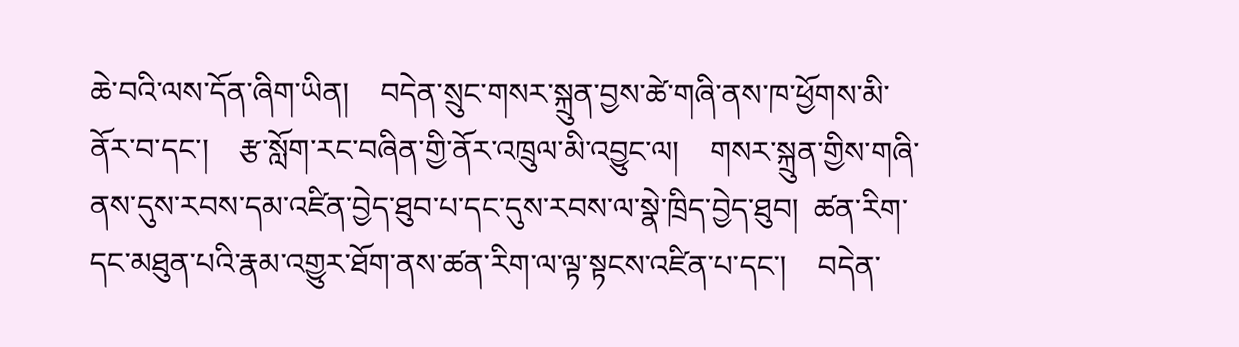ཆེ་བའི་ལས་དོན་ཞིག་ཡིན།    བདེན་སྲུང་གསར་སྐྲུན་བྱས་ཚེ་གཞི་ནས་ཁ་ཕྱོགས་མི་ནོར་བ་དང་།    རྩ་སློག་རང་བཞིན་གྱི་ནོར་འཁྲུལ་མི་འབྱུང་ལ།    གསར་སྐྲུན་གྱིས་གཞི་ནས་དུས་རབས་དམ་འཛིན་བྱེད་ཐུབ་པ་དང་དུས་རབས་ལ་སྣེ་ཁྲིད་བྱེད་ཐུབ།  ཚན་རིག་དང་མཐུན་པའི་རྣམ་འགྱུར་ཐོག་ནས་ཚན་རིག་ལ་ལྟ་སྟངས་འཛིན་པ་དང་།    བདེན་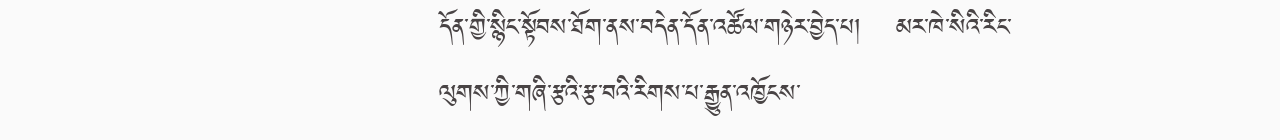དོན་གྱི་སྙིང་སྟོབས་ཐོག་ནས་བདེན་དོན་འཚོལ་གཉེར་བྱེད་པ།    མར་ཁེ་སིའི་རིང་ལུགས་ཀྱི་གཞི་རྩའི་རྩ་བའི་རིགས་པ་རྒྱུན་འཁྱོངས་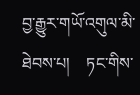བྱ་རྒྱུར་གཡོ་འགུལ་མི་ཐེབས་པ།    ཏང་གིས་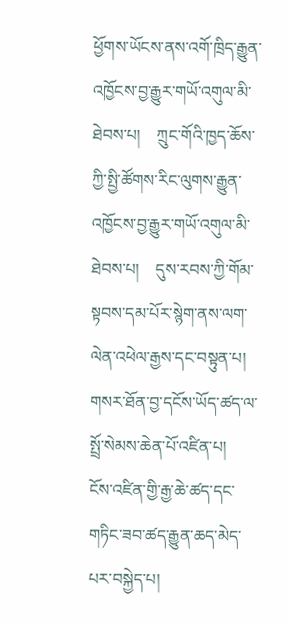ཕྱོགས་ཡོངས་ནས་འགོ་ཁྲིད་རྒྱུན་འཁྱོངས་བྱ་རྒྱུར་གཡོ་འགུལ་མི་ཐེབས་པ།    ཀྲུང་གོའི་ཁྱད་ཆོས་ཀྱི་སྤྱི་ཚོགས་རིང་ལུགས་རྒྱུན་འཁྱོངས་བྱ་རྒྱུར་གཡོ་འགུལ་མི་ཐེབས་པ།    དུས་རབས་ཀྱི་གོམ་སྟབས་དམ་པོར་སྙེག་ནས་ལག་ལེན་འཕེལ་རྒྱས་དང་བསྟུན་པ།    གསར་ཐོན་བྱ་དངོས་ཡོད་ཚད་ལ་སྤྲོ་སེམས་ཆེན་པོ་འཛིན་པ།    ངོས་འཛིན་གྱི་རྒྱ་ཆེ་ཚད་དང་གཏིང་ཟབ་ཚད་རྒྱུན་ཆད་མེད་པར་བསྐྱེད་པ།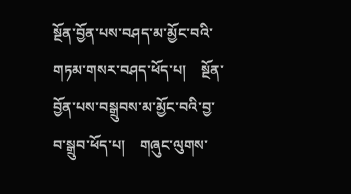སྔོན་བྱོན་པས་བཤད་མ་མྱོང་བའི་གཏམ་གསར་བཤད་ཕོད་པ།    སྔོན་བྱོན་པས་བསྒྲུབས་མ་མྱོང་བའི་བྱ་བ་སྒྲུབ་ཕོད་པ།    གཞུང་ལུགས་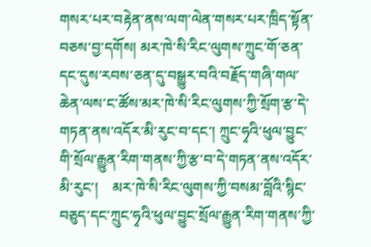གསར་པར་བརྟེན་ནས་ལག་ལེན་གསར་པར་ཁྲིད་སྟོན་བཅས་བྱ་དགོས། མར་ཁེ་སི་རིང་ལུགས་ཀྲུང་གོ་ཅན་དང་དུས་རབས་ཅན་དུ་བསྒྱུར་བའི་བརྗོད་གཞི་གལ་ཆེན་ལས་ང་ཚོས་མར་ཁེ་སི་རིང་ལུགས་ཀྱི་སྲོག་རྩ་དེ་གཏན་ནས་འདོར་མི་རུང་བ་དང་། ཀྲུང་ཧྭའི་ཕུལ་བྱུང་གི་སྲོལ་རྒྱུན་རིག་གནས་ཀྱི་རྩ་བ་དེ་གཏན་ནས་འདོར་མི་རུང་།    མར་ཁེ་སི་རིང་ལུགས་ཀྱི་བསམ་བློའི་སྙིང་བཅུད་དང་ཀྲུང་ཧྭའི་ཕུལ་བྱུང་སྲོལ་རྒྱུན་རིག་གནས་ཀྱི་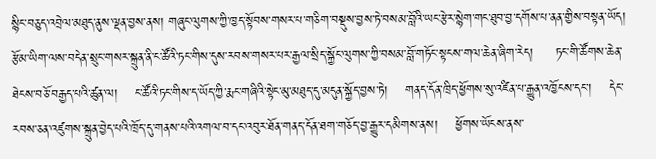སྙིང་བཅུད་འབྲེལ་མཐུད་ནུས་ལྡན་བྱས་ནས། གཞུང་ལུགས་ཀྱི་ཁྱད་སྟོབས་གསར་པ་གཅིག་བསྡུས་བྱས་ཏེ་བསམ་བློའི་ཡང་རྩེར་སྙེག་གང་ཐུབ་བྱ་དགོས་པ་ནན་གྱིས་བསྟན་ཡོད།
རྩོམ་ཡིག་ལས་བདེན་སྲུང་གསར་སྐྲུན་ནི་ང་ཚོའི་ཏང་གིས་དུས་རབས་གསར་པར་རྒྱལ་སྲིད་སྐྱོང་ལུགས་ཀྱི་བསམ་བློ་གཏོང་སྟངས་གལ་ཆེན་ཞིག་རེད།     ཏང་གི་ཚོགས་ཆེན་ཐེངས་བཅོ་བརྒྱད་པའི་ཚུན་ལ།    ང་ཚོའི་ཏང་གིས་ད་ཡོད་ཀྱི་རྨང་གཞིའི་སྟེང་མུ་མཐུད་དུ་མདུན་སྐྱོད་བྱས་ཏེ།    གནད་དོན་ཁྲིད་ཕྱོགས་སུ་འཛིན་པ་རྒྱུན་འཁྱོངས་དང་།    དེང་རབས་ཅན་འཛུགས་སྐྲུན་བྱེད་པའི་ཁྲོད་དུ་གནས་པའི་འགལ་བ་དང་འབུར་ཐོན་གནད་དོན་ཐག་གཅོད་བྱ་རྒྱུར་དམིགས་ནས།    ཕྱོགས་ཡོངས་ནས་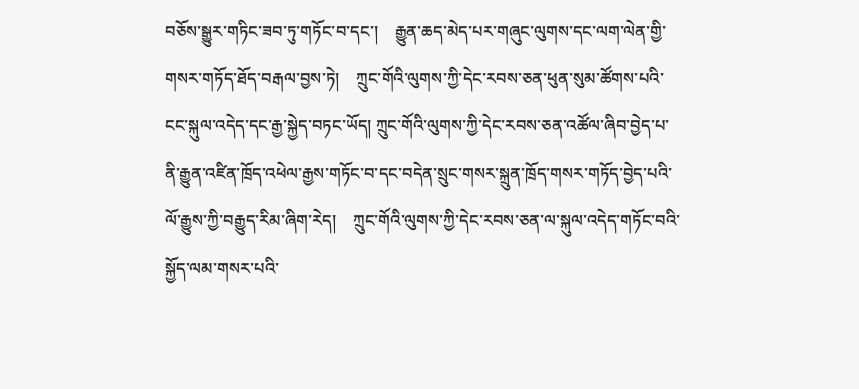བཅོས་སྒྱུར་གཏིང་ཟབ་ཏུ་གཏོང་བ་དང་།    རྒྱུན་ཆད་མེད་པར་གཞུང་ལུགས་དང་ལག་ལེན་གྱི་གསར་གཏོད་ཐོད་བརྒལ་བྱས་ཏེ།    ཀྲུང་གོའི་ལུགས་ཀྱི་དེང་རབས་ཅན་ཕུན་སུམ་ཚོགས་པའི་ངང་སྐུལ་འདེད་དང་རྒྱ་སྐྱེད་བཏང་ཡོད། ཀྲུང་གོའི་ལུགས་ཀྱི་དེང་རབས་ཅན་འཚོལ་ཞིབ་བྱེད་པ་ནི་རྒྱུན་འཛིན་ཁྲོད་འཕེལ་རྒྱས་གཏོང་བ་དང་བདེན་སྲུང་གསར་སྐྲུན་ཁྲོད་གསར་གཏོད་བྱེད་པའི་ལོ་རྒྱུས་ཀྱི་བརྒྱུད་རིམ་ཞིག་རེད།    ཀྲུང་གོའི་ལུགས་ཀྱི་དེང་རབས་ཅན་ལ་སྐུལ་འདེད་གཏོང་བའི་སྐྱོད་ལམ་གསར་པའི་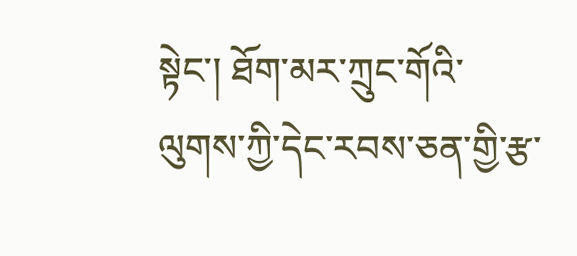སྟེང་། ཐོག་མར་ཀྲུང་གོའི་ལུགས་ཀྱི་དེང་རབས་ཅན་གྱི་རྩ་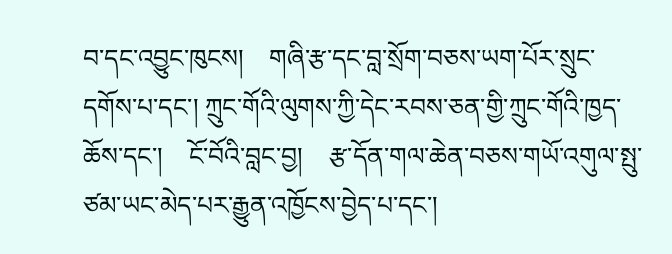བ་དང་འབྱུང་ཁུངས།    གཞི་རྩ་དང་བླ་སྲོག་བཅས་ཡག་པོར་སྲུང་དགོས་པ་དང་། ཀྲུང་གོའི་ལུགས་ཀྱི་དེང་རབས་ཅན་གྱི་ཀྲུང་གོའི་ཁྱད་ཆོས་དང་།    ངོ་བོའི་བླང་བྱ།    རྩ་དོན་གལ་ཆེན་བཅས་གཡོ་འགུལ་སྤུ་ཙམ་ཡང་མེད་པར་རྒྱུན་འཁྱོངས་བྱེད་པ་དང་།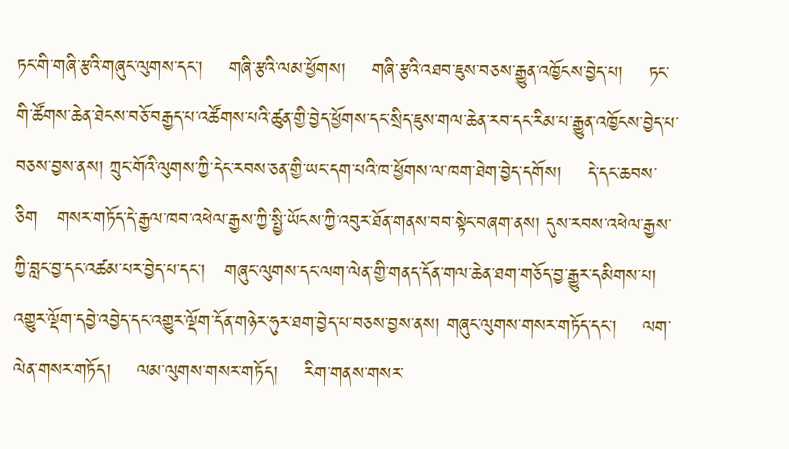ཏང་གི་གཞི་རྩའི་གཞུང་ལུགས་དང་།    གཞི་རྩའི་ལམ་ཕྱོགས།    གཞི་རྩའི་འཐབ་ཇུས་བཅས་རྒྱུན་འཁྱོངས་བྱེད་པ།    ཏང་གི་ཚོགས་ཆེན་ཐེངས་བཅོ་བརྒྱད་པ་འཚོགས་པའི་ཚུན་གྱི་བྱེད་ཕྱོགས་དང་སྲིད་ཇུས་གལ་ཆེན་རབ་དང་རིམ་པ་རྒྱུན་འཁྱོངས་བྱེད་པ་བཅས་བྱས་ནས། ཀྲུང་གོའི་ལུགས་ཀྱི་དེང་རབས་ཅན་གྱི་ཡང་དག་པའི་ཁ་ཕྱོགས་ལ་ཁག་ཐེག་བྱེད་དགོས།    དེ་དང་ཆབས་ཅིག   གསར་གཏོད་དེ་རྒྱལ་ཁབ་འཕེལ་རྒྱས་ཀྱི་སྤྱི་ཡོངས་ཀྱི་འབུར་ཐོན་གནས་བབ་སྟེང་བཞག་ནས། དུས་རབས་འཕེལ་རྒྱས་ཀྱི་བླང་བྱ་དང་འཚམ་པར་བྱེད་པ་དང་།   གཞུང་ལུགས་དང་ལག་ལེན་གྱི་གནད་དོན་གལ་ཆེན་ཐག་གཅོད་བྱ་རྒྱུར་དམིགས་པ།    འགྱུར་ལྡོག་དབྱེ་འབྱེད་དང་འགྱུར་ལྡོག་དོན་གཉེར་ཧུར་ཐག་བྱེད་པ་བཅས་བྱས་ནས། གཞུང་ལུགས་གསར་གཏོད་དང་།    ལག་ལེན་གསར་གཏོད།    ལམ་ལུགས་གསར་གཏོད།    རིག་གནས་གསར་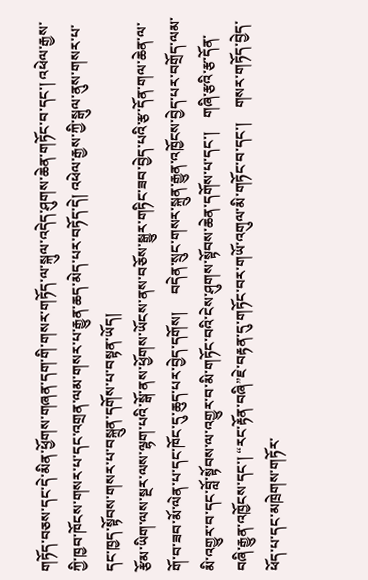གཏོད་བཅས་དང་དེ་མིན་ཕྱོགས་གཞན་དག་གི་གསར་གཏོད་ལ་སྐུལ་འདེད་ཤུགས་ཆེན་གཏོང་བ་དང་། འཕེལ་རྒྱས་ཀྱི་ཁྱབ་ཁོངས་གསར་པ་དང་འགྲན་ལམ་གསར་པ་རྒྱུན་ཆད་མེད་པར་བཏོད་དེ། འཕེལ་རྒྱས་ཀྱི་སྒུལ་ནུས་གསར་པ་དང་ཁྱད་སྟོབས་གསར་པ་བསྐྲུན་དགོས་པ་བསྟན་ཡོད།
རྩོམ་ཡིག་ལས་སྔར་ལས་ལྷག་པའི་སྒོ་ནས་ཕྱོགས་ཡོངས་ནས་བཅོས་སྒྱུར་གཏིང་ཟབ་བྱེད་པའི་རྩ་དོན་གལ་ཆེན་ལ་གོ་བ་ཟབ་མོ་ལེན་པ་དང་ཁོང་དུ་ཆུད་པར་བྱེད་དགོས།     བདེན་སྲུང་གསར་སྐྲུན་རྒྱུན་འཁྱོངས་བྱེད་པར་བགྲོད་ལམ་མི་འགྱུར་བ་དང་བློ་སྟོབས་ལ་འགྱུར་བ་མི་གཏོང་བའི་ངེས་ཤུགས་སྟོབས་ཆེན་དགོས་པ་དང་།    གཞི་རྩའི་རྩ་དོན་བཞི་རྒྱུན་འཁྱོངས་དང་། “རང་རྟོན་བཞི”ཇེ་བརྟན་དུ་གཏོང་བར་གཡོ་འགུལ་མི་གཏོང་བ་དང་།    གསར་གཏོད་བྱེད་ཕོད་པ་དང་མཁྲེགས་གཏོར་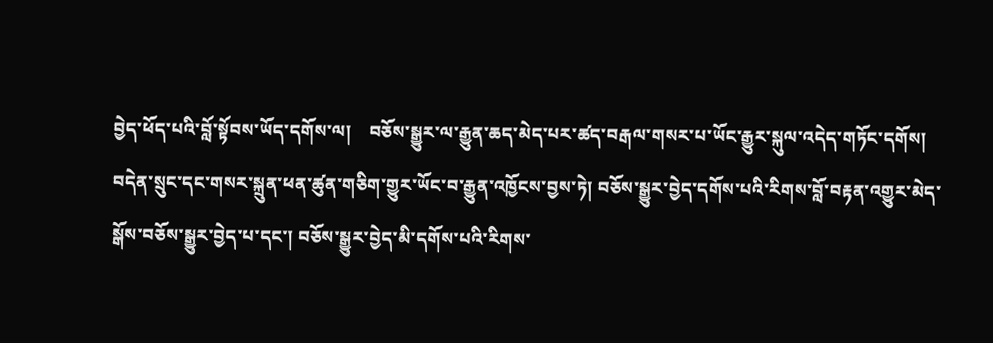བྱེད་ཕོད་པའི་བློ་སྟོབས་ཡོད་དགོས་ལ།    བཅོས་སྒྱུར་ལ་རྒྱུན་ཆད་མེད་པར་ཚད་བརྒལ་གསར་པ་ཡོང་རྒྱུར་སྐུལ་འདེད་གཏོང་དགོས།
བདེན་སྲུང་དང་གསར་སྐྲུན་ཕན་ཚུན་གཅིག་གྱུར་ཡོང་བ་རྒྱུན་འཁྱོངས་བྱས་ཏེ། བཅོས་སྒྱུར་བྱེད་དགོས་པའི་རིགས་བློ་བརྟན་འགྱུར་མེད་སྒོས་བཅོས་སྒྱུར་བྱེད་པ་དང་། བཅོས་སྒྱུར་བྱེད་མི་དགོས་པའི་རིགས་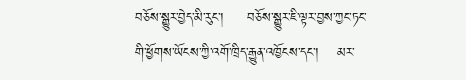བཅོས་སྒྱུར་བྱེད་མི་རུང་།     བཅོས་སྒྱུར་ཇི་ལྟར་བྱས་ཀྱང་ཏང་གི་ཕྱོགས་ཡོངས་ཀྱི་འགོ་ཁྲིད་རྒྱུན་འཁྱོངས་དང་།    མར་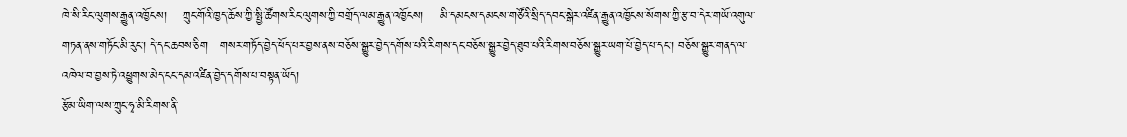ཁེ་སི་རིང་ལུགས་རྒྱུན་འཁྱོངས།    ཀྲུང་གོའི་ཁྱད་ཆོས་ཀྱི་སྤྱི་ཚོགས་རིང་ལུགས་ཀྱི་བགྲོད་ལམ་རྒྱུན་འཁྱོངས།    མི་དམངས་དམངས་གཙོའི་སྲིད་དབང་སྒེར་འཛིན་རྒྱུན་འཁྱོངས་སོགས་ཀྱི་རྩ་བ་དེར་གཡོ་འགུལ་གཏན་ནས་གཏོང་མི་རུང་། དེ་དང་ཆབས་ཅིག   གསར་གཏོད་བྱེད་ཕོད་པར་བྱས་ནས་བཅོས་སྒྱུར་བྱེད་དགོས་པའི་རིགས་དང་བཅོས་སྒྱུར་བྱེད་ཐུབ་པའི་རིགས་བཅོས་སྒྱུར་ཡག་པོ་བྱེད་པ་དང་། བཅོས་སྒྱུར་གནད་ལ་འཁེལ་བ་བྱས་ཏེ་འཕྱུགས་མེད་ངང་དམ་འཛིན་བྱེད་དགོས་པ་བསྟན་ཡོད།
རྩོམ་ཡིག་ལས་ཀྲུང་ཧྭ་མི་རིགས་ནི་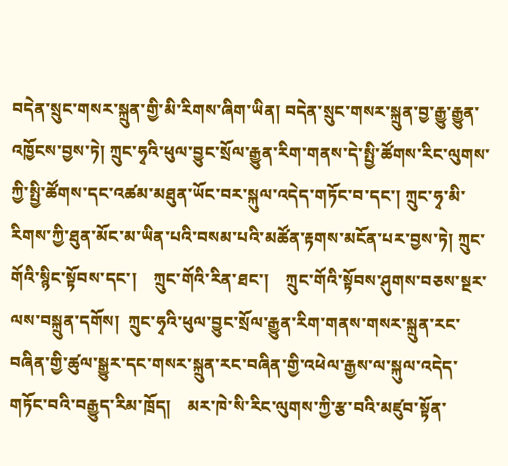བདེན་སྲུང་གསར་སྐྲུན་གྱི་མི་རིགས་ཞིག་ཡིན། བདེན་སྲུང་གསར་སྐྲུན་བྱ་རྒྱུ་རྒྱུན་འཁྱོངས་བྱས་ཏེ། ཀྲུང་ཧྭའི་ཕུལ་བྱུང་སྲོལ་རྒྱུན་རིག་གནས་དེ་སྤྱི་ཚོགས་རིང་ལུགས་ཀྱི་སྤྱི་ཚོགས་དང་འཚམ་མཐུན་ཡོང་བར་སྐུལ་འདེད་གཏོང་བ་དང་། ཀྲུང་ཧྭ་མི་རིགས་ཀྱི་ཐུན་མོང་མ་ཡིན་པའི་བསམ་པའི་མཚོན་རྟགས་མངོན་པར་བྱས་ཏེ། ཀྲུང་གོའི་སྙིང་སྟོབས་དང་།    ཀྲུང་གོའི་རིན་ཐང་།    ཀྲུང་གོའི་སྟོབས་ཤུགས་བཅས་སྔར་ལས་བསྐྲུན་དགོས།  ཀྲུང་ཧྭའི་ཕུལ་བྱུང་སྲོལ་རྒྱུན་རིག་གནས་གསར་སྐྲུན་རང་བཞིན་གྱི་ཚུལ་སྒྱུར་དང་གསར་སྐྲུན་རང་བཞིན་གྱི་འཕེལ་རྒྱས་ལ་སྐུལ་འདེད་གཏོང་བའི་བརྒྱུད་རིམ་ཁྲོད།    མར་ཁེ་སི་རིང་ལུགས་ཀྱི་རྩ་བའི་མཛུབ་སྟོན་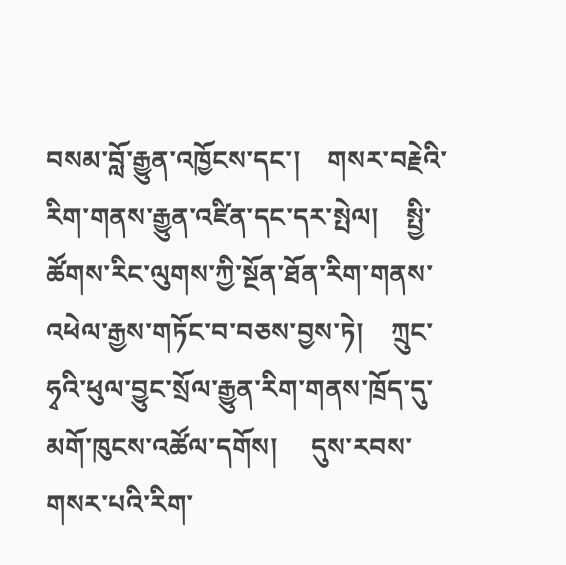བསམ་བློ་རྒྱུན་འཁྱོངས་དང་།    གསར་བརྗེའི་རིག་གནས་རྒྱུན་འཛིན་དང་དར་སྤེལ།    སྤྱི་ཚོགས་རིང་ལུགས་ཀྱི་སྔོན་ཐོན་རིག་གནས་འཕེལ་རྒྱས་གཏོང་བ་བཅས་བྱས་ཏེ།    ཀྲུང་ཧྭའི་ཕུལ་བྱུང་སྲོལ་རྒྱུན་རིག་གནས་ཁྲོད་དུ་མགོ་ཁུངས་འཚོལ་དགོས།     དུས་རབས་གསར་པའི་རིག་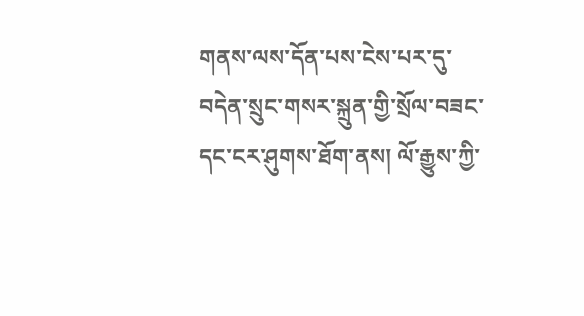གནས་ལས་དོན་པས་ངེས་པར་དུ་བདེན་སྲུང་གསར་སྐྲུན་གྱི་སྲོལ་བཟང་དང་ངར་ཤུགས་ཐོག་ནས། ལོ་རྒྱུས་ཀྱི་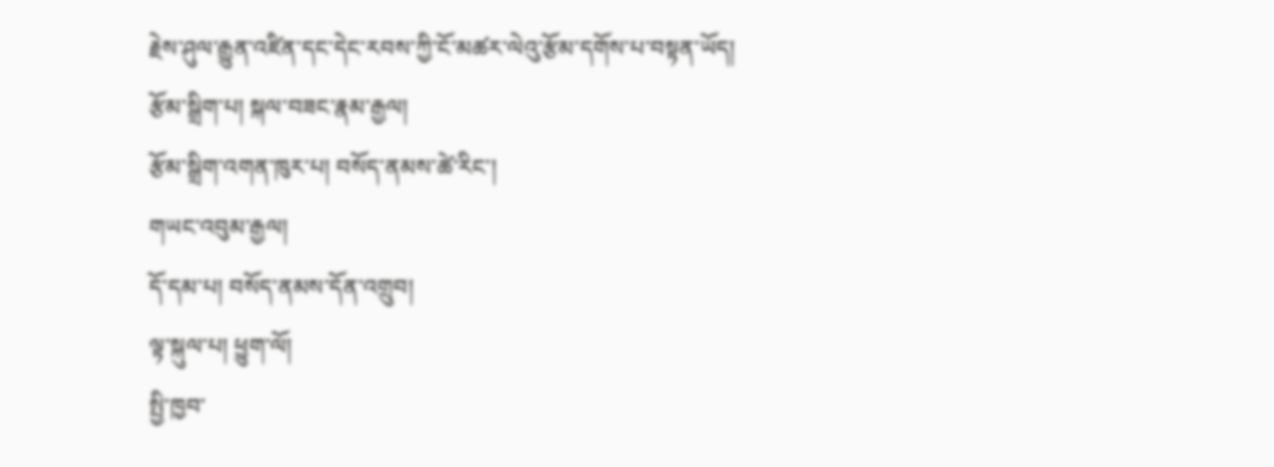རྗེས་ཤུལ་རྒྱུན་འཛིན་དང་དེང་རབས་ཀྱི་ངོ་མཚར་ལེའུ་རྩོམ་དགོས་པ་བསྟན་ཡོད།
རྩོམ་སྒྲིག་པ། སྐལ་བཟང་རྣམ་རྒྱལ།
རྩོམ་སྒྲིག་འགན་ཁུར་པ། བསོད་ནམས་ཚེ་རིང་།
གཡང་འབུམ་རྒྱལ།
དོ་དམ་པ། བསོད་ནམས་དོན་འགྲུབ།
ལྟ་སྐུལ་པ། ཕྱུག་ལོ།
སྤྱི་ཁྱབ་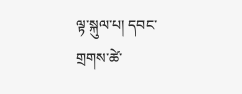ལྟ་སྐུལ་པ། དབང་གྲགས་ཚེ་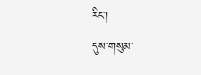རིང་།
དུས་གསུམ་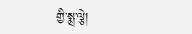གྱི་སྨྲ་ལྕེ།